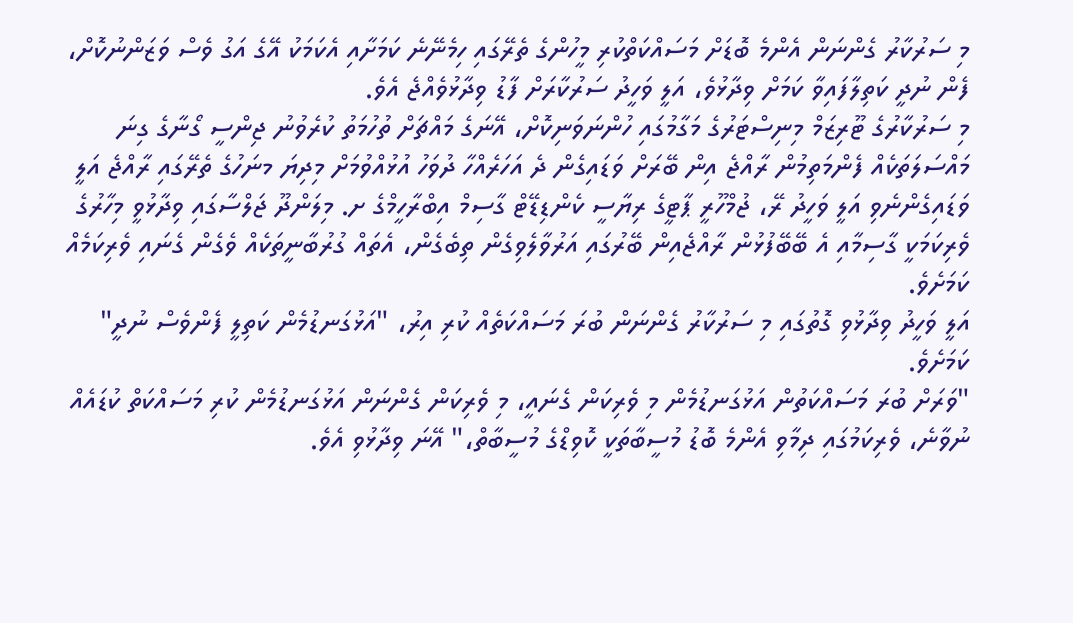މި ސަރުކާރު ގެންނަން އެންމެ ބޮޑަށް މަސައްކަތްކުރި މީހުންގެ ތެރޭގައި ހިމެނޭނެ ކަމަށާއި އެކަމަކު އޭގެ އަގު ވެސް ވަޒަންނުކޮށް، ފެން ނުދީ ކަތިލާފައިވާ ކަމަށް ވިދާޅުވެ، އަލީ ވަހީދު ސަރުކާރަށް ފާޑު ވިދާޅުވެއްޖެ އެވެ.
މި ސަރުކާރުގެ ޓޫރިޒަމް މިނިސްޓަރުގެ މަގާމުގައި ހުންނަވަނިކޮށް، އޭނަގެ މައްޗަށް ތުހުމަތު ކުރެވުނު ޖިންސީ ގޯނާގެ ގިނަ މައްސަލަތަކެއް ފެންމަތިމުން ރާއްޖެ އިން ބޭރަށް ވަޑައިގެން ދެ އަހަރެއްހާ ދުވަހު އުޅުއްވުމަށް މިދިޔަ މނަހުގެ ތެރޭގައި ރާއްޖެ އަލީ ވަޑައިގެންނެވި އަލީ ވަހީދު ރޭ، ޖުމްހޫރީ ޕާޓީގެ ރިޔާސީ ކެންޑިޑޭޓް ގާސިމް އިބްރާހީމްގެ ށ. މިލަންދޫ ޖަލްސާގައި ވިދާޅުވީ މިހާރުގެ ވެރިކަމަކީ ގާސިމާއި އެ ބޭބޭފުޅުން ރާއްޖެއިން ބޭރުގައި އަރުވާލެވިގެން ތިބެގެން، އެތައް ގުރުބާނީތަކެއް ވެގެން ގެނައި ވެރިކަމެއް ކަމަށެވެ.
އަލީ ވަހީދު ވިދާޅުވި ގޮތުގައި މި ސަރުކާރު ގެންނަން ބުރަ މަސައްކަތެއް ކުރި އިރު، "އަޅުގަނޑުމެން ކަތިލީ ފެންވެސް ނުދީ" ކަމަށެވެ.
"ވަރަށް ބުރަ މަސައްކަތުން އަޅުގަނޑުމެން މި ވެރިކަން ގެނައީ، މި ވެރިކަން ގެންނަން އަޅުގަނޑުމެން ކުރި މަސައްކަތް ކުޑައެއް ނުވާނެ، ވެރިކަމުގައި ދިމާވި އެންމެ ބޮޑު މުސީބާތަކީ ކޮވިޑްގެ މުސީބާތް،" އޭނަ ވިދާޅުވި އެވެ.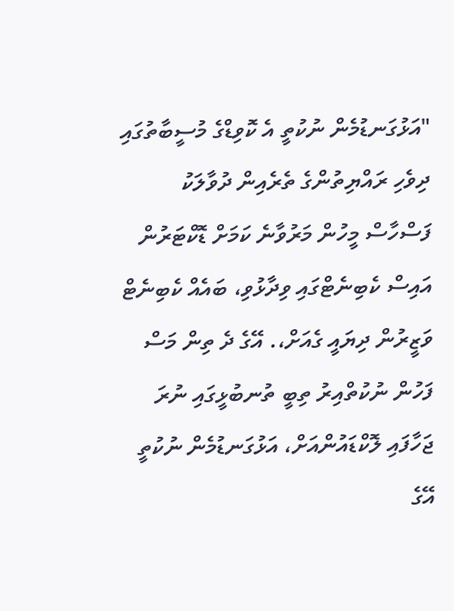"އަޅުގަނޑުމެން ނުކުތީ އެ ކޮވިޑްގެ މުސީބާތުގައި ދިވެހި ރައްޔިތުންގެ ތެރެއިން ދުވާލަކު ފަސްހާސް މީހުން މަރުވާނެ ކަމަށް ޑޮކްޓަރުން އައިސް ކެބިނެޓްގައި ވިދާޅުވި، ބައެއް ކެބިނެޓް ވަޒީރުން ދިޔައީ ގެއަށް،. އޭގެ ދެ ތިން މަސް ފަހުން ނުކުތްއިރު ތިބީ ތުނބުޅީގައި ނުރަ ޖަހާފައި ލޮކްޑައުންއަށް، އަޅުގަނޑުމެން ނުކުތީ އޭގެ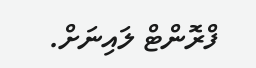ފްރޮންޓް ލައިނަށް.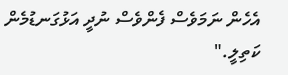އެހެން ނަމަވެސް ފެންވެސް ނުދީ އަޅުގަނޑުމެން ކަތިލީ."